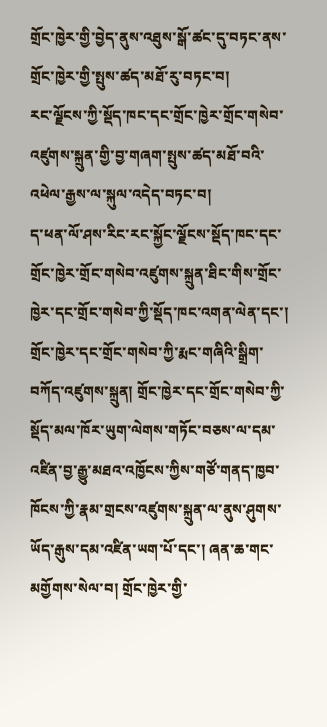གྲོང་ཁྱེར་གྱི་བྱེད་ནུས་འཐུས་སྒོ་ཚང་དུ་བཏང་ནས་གྲོང་ཁྱེར་གྱི་སྤུས་ཚད་མཐོ་རུ་བཏང་བ།
རང་ལྗོངས་ཀྱི་སྡོད་ཁང་དང་གྲོང་ཁྱེར་གྲོང་གསེབ་འཛུགས་སྐྲུན་གྱི་བྱ་གཞག་སྤུས་ཚད་མཐོ་བའི་འཕེལ་རྒྱས་ལ་སྐུལ་འདེད་བཏང་བ།
ད་ཕན་ལོ་ཤས་རིང་རང་སྐྱོང་ལྗོངས་སྡོད་ཁང་དང་གྲོང་ཁྱེར་གྲོང་གསེབ་འཛུགས་སྐྲུན་ཐིང་གིས་གྲོང་ཁྱེར་དང་གྲོང་གསེབ་ཀྱི་སྡོད་ཁང་འགན་ལེན་དང་། གྲོང་ཁྱེར་དང་གྲོང་གསེབ་ཀྱི་རྨང་གཞིའི་སྒྲིག་བཀོད་འཛུགས་སྐྲུན། གྲོང་ཁྱེར་དང་གྲོང་གསེབ་ཀྱི་སྡོད་མལ་ཁོར་ཡུག་ལེགས་གཏོང་བཅས་ལ་དམ་འཛིན་བྱ་རྒྱུ་མཐའ་འཁྱོངས་ཀྱིས་གཙོ་གནད་ཁྱབ་ཁོངས་ཀྱི་རྣམ་གྲངས་འཛུགས་སྐྲུན་ལ་ནུས་ཤུགས་ཡོད་རྒུས་དམ་འཛིན་ཡག་པོ་དང་། ཞན་ཆ་གང་མགྱོགས་སེལ་བ། གྲོང་ཁྱེར་གྱི་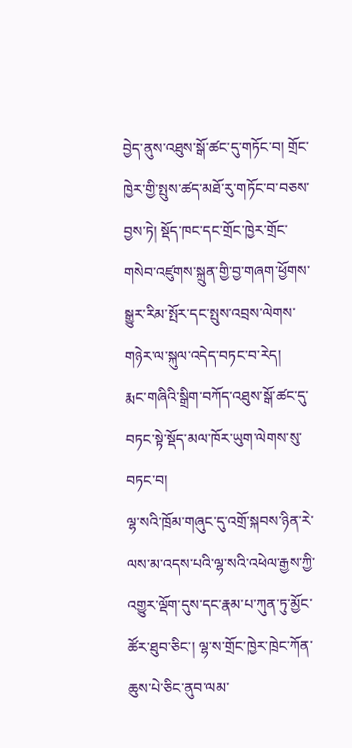བྱེད་ནུས་འཐུས་སྒོ་ཚང་དུ་གཏོང་བ། གྲོང་ཁྱེར་གྱི་སྤུས་ཚད་མཐོ་རུ་གཏོང་བ་བཅས་བྱས་ཏེ། སྡོད་ཁང་དང་གྲོང་ཁྱེར་གྲོང་གསེབ་འཛུགས་སྐྲུན་གྱི་བྱ་གཞག་ཕྱོགས་སྒྱུར་རིམ་སྤོར་དང་སྤུས་འབྲས་ལེགས་གཉེར་ལ་སྐུལ་འདེད་བཏང་བ་རེད།
རྨང་གཞིའི་སྒྲིག་བཀོད་འཐུས་སྒོ་ཚང་དུ་བཏང་སྟེ་སྡོད་མལ་ཁོར་ཡུག་ལེགས་སུ་བཏང་བ།
ལྷ་སའི་ཁྲོམ་གཞུང་དུ་འགྲོ་སྐབས་ཉིན་རེ་ལས་མ་འདས་པའི་ལྷ་སའི་འཕེལ་རྒྱས་ཀྱི་འགྱུར་ལྡོག་དུས་དང་རྣམ་པ་ཀུན་ཏུ་མྱོང་ཚོར་ཐུབ་ཅིང་། ལྷ་ས་གྲོང་ཁྱེར་ཁྲེང་ཀོན་ཆུས་པེ་ཅིང་ནུབ་ལམ་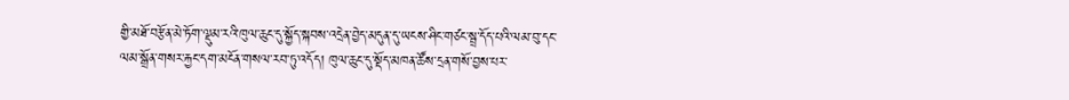གྱི་མཐོ་བརྩོན་མེ་ཏོག་ལྡུམ་རའི་ཁུལ་ཆུང་དུ་སྐྱོད་སྐབས་འདྲེན་བྱེད་མདུན་དུ་ཡངས་ཤིང་གཙང་སྦྲ་དོད་པའི་ལམ་བུ་དང་ལམ་སྒྲོན་གསར་རྐྱང་དག་མངོན་གསལ་རབ་ཏུ་འདོད། ཁུལ་ཆུང་དུ་སྡོད་མཁན་ཚོས་དྲན་གསོ་བྱས་པར་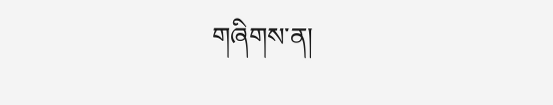གཞིགས་ན།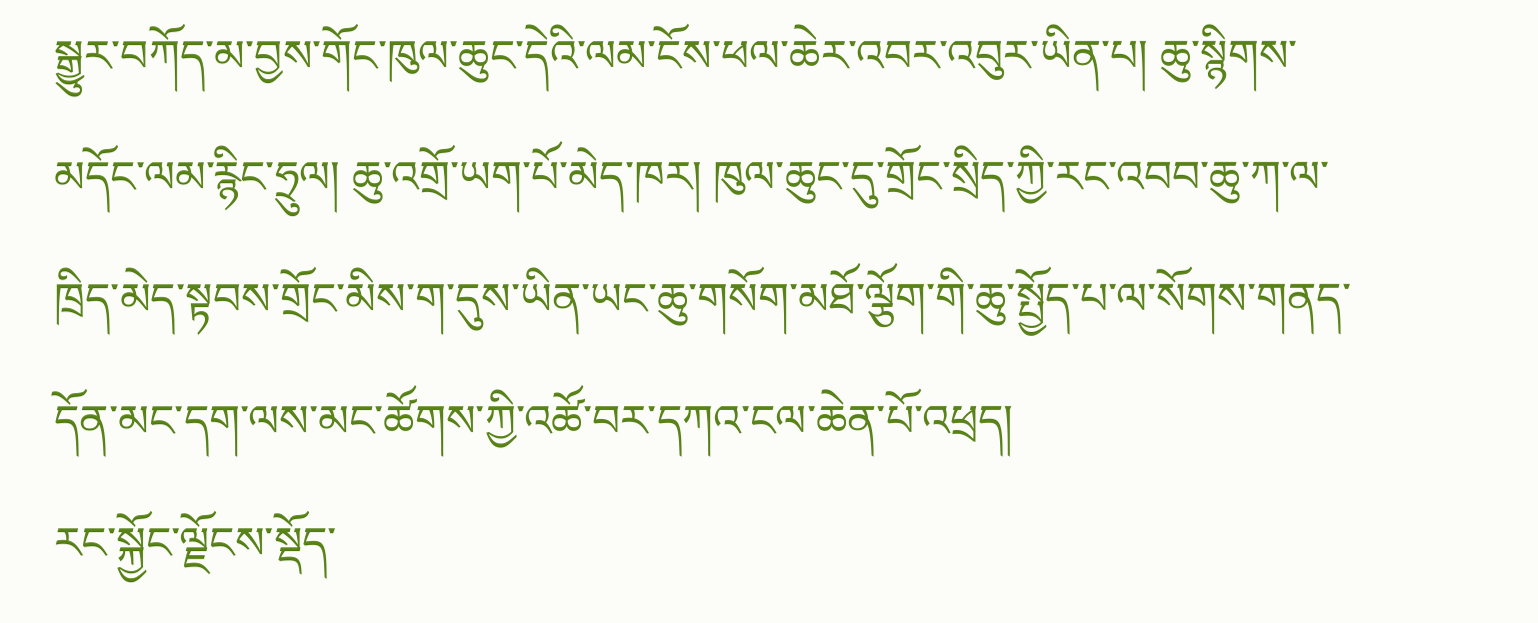སྒྱུར་བཀོད་མ་བྱས་གོང་ཁུལ་ཆུང་དེའི་ལམ་ངོས་ཕལ་ཆེར་འབར་འབུར་ཡིན་པ། ཆུ་སྙིགས་མདོང་ལམ་རྙིང་ཧྲུལ། ཆུ་འགྲོ་ཡག་པོ་མེད་ཁར། ཁུལ་ཆུང་དུ་གྲོང་སྲིད་ཀྱི་རང་འབབ་ཆུ་ཀ་ལ་ཁྲིད་མེད་སྟབས་གྲོང་མིས་ག་དུས་ཡིན་ཡང་ཆུ་གསོག་མཐོ་ལྕོག་གི་ཆུ་སྤྱོད་པ་ལ་སོགས་གནད་དོན་མང་དག་ལས་མང་ཚོགས་ཀྱི་འཚོ་བར་དཀའ་ངལ་ཆེན་པོ་འཕྲད།
རང་སྐྱོང་ལྗོངས་སྡོད་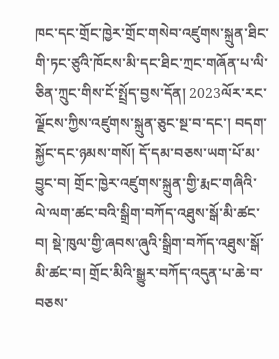ཁང་དང་གྲོང་ཁྱེར་གྲོང་གསེབ་འཛུགས་སྐྲུན་ཐིང་གི་ཏང་ཙུའི་ཁོངས་མི་དང་ཐིང་ཀྲང་གཞོན་པ་ལི་ཅིན་ཀྲུང་གིས་ངོ་སྤྲོད་བྱས་དོན། 2023ལོར་རང་ལྗོངས་ཀྱིས་འཛུགས་སྐྲུན་ཅུང་སྔ་བ་དང་། བདག་སྐྱོང་དང་ཉམས་གསོ། དོ་དམ་བཅས་ཡག་པོ་མ་བྱུང་བ། གྲོང་ཁྱེར་འཛུགས་སྐྲུན་གྱི་རྨང་གཞིའི་ལེ་ལག་ཚང་བའི་སྒྲིག་བཀོད་འཐུས་སྒོ་མི་ཚང་བ། སྡེ་ཁུལ་གྱི་ཞབས་ཞུའི་སྒྲིག་བཀོད་འཐུས་སྒོ་མི་ཚང་བ། གྲོང་མིའི་སྒྱུར་བཀོད་འདུན་པ་ཆེ་བ་བཅས་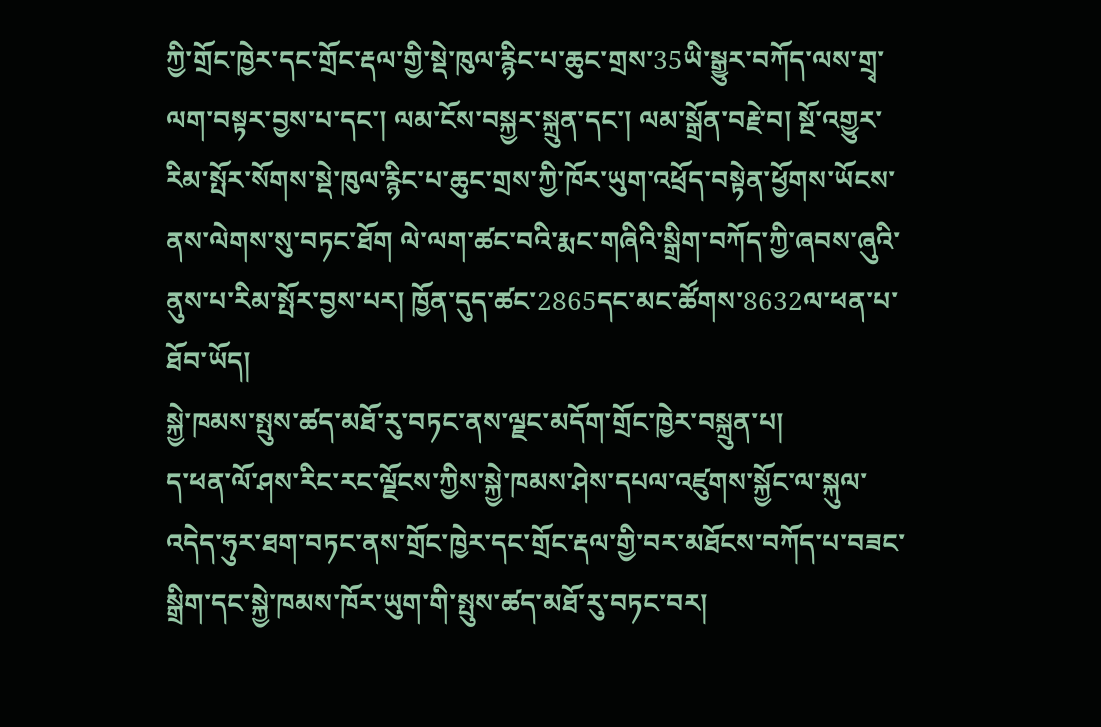ཀྱི་གྲོང་ཁྱེར་དང་གྲོང་རྡལ་གྱི་སྡེ་ཁུལ་རྙིང་པ་ཆུང་གྲས་35ཡི་སྒྱུར་བཀོད་ལས་གྲྭ་ལག་བསྟར་བྱས་པ་དང་། ལམ་ངོས་བསྐྱར་སྐྲུན་དང་། ལམ་སྒྲོན་བརྗེ་བ། སྔོ་འགྱུར་རིམ་སྤོར་སོགས་སྡེ་ཁུལ་རྙིང་པ་ཆུང་གྲས་ཀྱི་ཁོར་ཡུག་འཕྲོད་བསྟེན་ཕྱོགས་ཡོངས་ནས་ལེགས་སུ་བཏང་ཐོག ལེ་ལག་ཚང་བའི་རྨང་གཞིའི་སྒྲིག་བཀོད་ཀྱི་ཞབས་ཞུའི་ནུས་པ་རིམ་སྤོར་བྱས་པར། ཁྱོན་དུད་ཚང་2865དང་མང་ཚོགས་8632ལ་ཕན་པ་ཐོབ་ཡོད།
སྐྱེ་ཁམས་སྤུས་ཚད་མཐོ་རུ་བཏང་ནས་ལྗང་མདོག་གྲོང་ཁྱེར་བསྐྲུན་པ།
ད་ཕན་ལོ་ཤས་རིང་རང་ལྗོངས་ཀྱིས་སྐྱེ་ཁམས་ཤེས་དཔལ་འཛུགས་སྐྱོང་ལ་སྐུལ་འདེད་ཧུར་ཐག་བཏང་ནས་གྲོང་ཁྱེར་དང་གྲོང་རྡལ་གྱི་བར་མཐོངས་བཀོད་པ་བཟང་སྒྲིག་དང་སྐྱེ་ཁམས་ཁོར་ཡུག་གི་སྤུས་ཚད་མཐོ་རུ་བཏང་བར།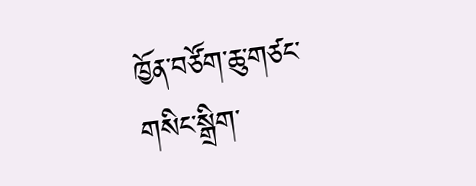ཁྱོན་བཙོག་ཆུ་གཙང་གསིང་སྒྲིག་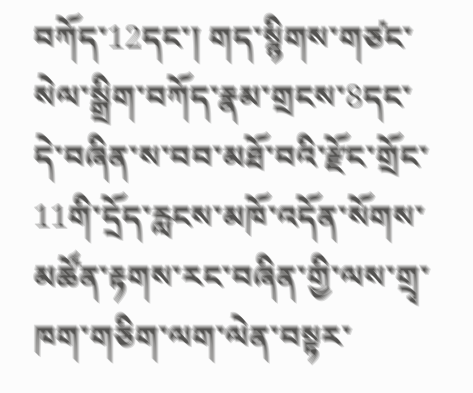བཀོད་12དང་། གད་སྙིགས་གཙང་སེལ་སྒྲིག་བཀོད་རྣམ་གྲངས་8དང་དེ་བཞིན་ས་བབ་མཐོ་བའི་རྫོང་གྲོང་11གི་དྲོད་རླངས་མཁོ་འདོན་སོགས་མཚོན་རྟགས་རང་བཞིན་གྱི་ལས་གྲྭ་ཁག་གཅིག་ལག་ལེན་བསྟར་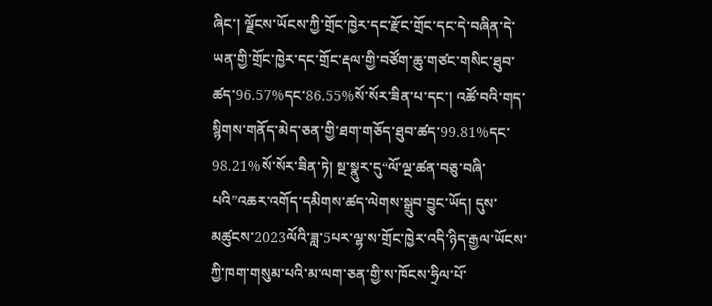ཞིང་། ལྗོངས་ཡོངས་ཀྱི་གྲོང་ཁྱེར་དང་རྫོང་གྲོང་དང་དེ་བཞིན་དེ་ཡན་གྱི་གྲོང་ཁྱེར་དང་གྲོང་རྡལ་གྱི་བཙོག་ཆུ་གཙང་གསིང་ཐུབ་ཚད་96.57%དང་86.55%སོ་སོར་ཟིན་པ་དང་། འཚོ་བའི་གད་སྙིགས་གནོད་མེད་ཅན་གྱི་ཐག་གཅོད་ཐུབ་ཚད་99.81%དང་98.21%སོ་སོར་ཟིན་ཏེ། སྔ་སྣུར་དུ“ལོ་ལྔ་ཚན་བཅུ་བཞི་པའི”འཆར་འགོད་དམིགས་ཚད་ལེགས་སྒྲུབ་བྱུང་ཡོད། དུས་མཚུངས་2023ལོའི་ཟླ་5པར་ལྷ་ས་གྲོང་ཁྱེར་འདི་ཉིད་རྒྱལ་ཡོངས་ཀྱི་ཁག་གསུམ་པའི་མ་ལག་ཅན་གྱི་ས་ཁོངས་ཧྲིལ་པོ་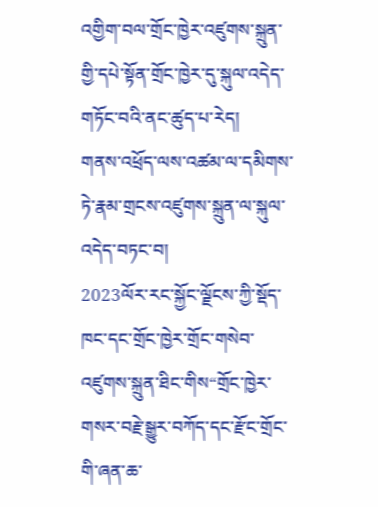འགྱིག་བལ་གྲོང་ཁྱེར་འཛུགས་སྐྲུན་གྱི་དཔེ་སྟོན་གྲོང་ཁྱེར་དུ་སྐུལ་འདེད་གཏོང་བའི་ནང་ཚུད་པ་རེད།
གནས་འཕྲོད་ལས་འཚམ་ལ་དམིགས་ཏེ་རྣམ་གྲངས་འཛུགས་སྐྲུན་ལ་སྐུལ་འདེད་བཏང་བ།
2023ལོར་རང་སྐྱོང་ལྗོངས་ཀྱི་སྡོད་ཁང་དང་གྲོང་ཁྱེར་གྲོང་གསེབ་འཛུགས་སྐྲུན་ཐིང་གིས“གྲོང་ཁྱེར་གསར་བརྗེ་སྒྱུར་བཀོད་དང་རྫོང་གྲོང་གི་ཞན་ཆ་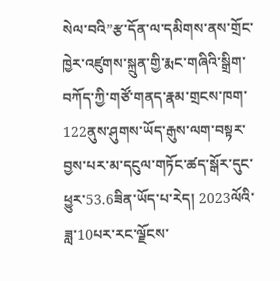སེལ་བའི”རྩ་དོན་ལ་དམིགས་ནས་གྲོང་ཁྱེར་འཛུགས་སྐྲུན་གྱི་རྨང་གཞིའི་སྒྲིག་བཀོད་ཀྱི་གཙོ་གནད་རྣམ་གྲངས་ཁག་122ནུས་ཤུགས་ཡོད་རྒུས་ལག་བསྟར་བྱས་པར་མ་དངུལ་གཏོང་ཚད་སྒོར་དུང་ཕྱུར་53.6ཟིན་ཡོད་པ་རེད། 2023ལོའི་ཟླ་10པར་རང་ལྗོངས་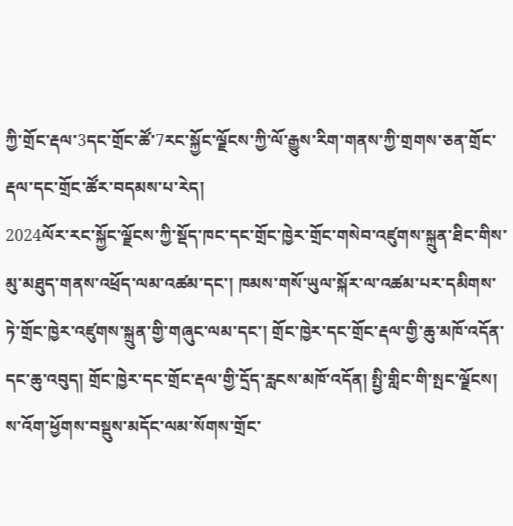ཀྱི་གྲོང་རྡལ་3དང་གྲོང་ཚོ་7རང་སྐྱོང་ལྗོངས་ཀྱི་ལོ་རྒྱུས་རིག་གནས་ཀྱི་གྲགས་ཅན་གྲོང་རྡལ་དང་གྲོང་ཚོར་བདམས་པ་རེད།
2024ལོར་རང་སྐྱོང་ལྗོངས་ཀྱི་སྡོད་ཁང་དང་གྲོང་ཁྱེར་གྲོང་གསེབ་འཛུགས་སྐྲུན་ཐིང་གིས་མུ་མཐུད་གནས་འཕྲོད་ལམ་འཚམ་དང་། ཁམས་གསོ་ཡུལ་སྐོར་ལ་འཚམ་པར་དམིགས་ཏེ་གྲོང་ཁྱེར་འཛུགས་སྐྲུན་གྱི་གཞུང་ལམ་དང་། གྲོང་ཁྱེར་དང་གྲོང་རྡལ་གྱི་ཆུ་མཁོ་འདོན་དང་ཆུ་འབུད། གྲོང་ཁྱེར་དང་གྲོང་རྡལ་གྱི་དྲོད་རླངས་མཁོ་འདོན། སྤྱི་གླིང་གི་སྤང་ལྗོངས། ས་འོག་ཕྱོགས་བསྡུས་མདོང་ལམ་སོགས་གྲོང་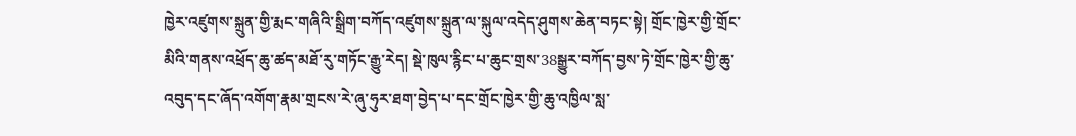ཁྱེར་འཛུགས་སྐྲུན་གྱི་རྨང་གཞིའི་སྒྲིག་བཀོད་འཛུགས་སྐྲུན་ལ་སྐུལ་འདེད་ཤུགས་ཆེན་བཏང་སྟེ། གྲོང་ཁྱེར་གྱི་གྲོང་མིའི་གནས་འཕྲོད་ཆུ་ཚད་མཐོ་རུ་གཏོང་རྒྱུ་རེད། སྡེ་ཁུལ་རྙིང་པ་ཆུང་གྲས་38སྒྱུར་བཀོད་བྱས་ཏེ་གྲོང་ཁྱེར་གྱི་ཆུ་འབུད་དང་ཞོད་འགོག་རྣམ་གྲངས་རེ་ཞུ་ཧུར་ཐག་བྱེད་པ་དང་གྲོང་ཁྱེར་གྱི་ཆུ་འཁྱིལ་སླ་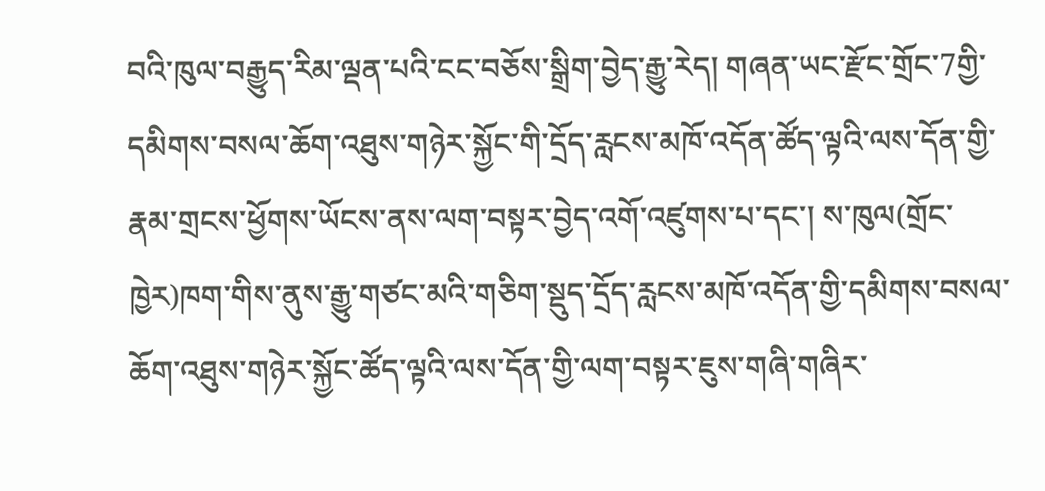བའི་ཁུལ་བརྒྱུད་རིམ་ལྡན་པའི་ངང་བཅོས་སྒྲིག་བྱེད་རྒྱུ་རེད། གཞན་ཡང་རྫོང་གྲོང་7གྱི་དམིགས་བསལ་ཆོག་འཐུས་གཉེར་སྐྱོང་གི་དྲོད་རླངས་མཁོ་འདོན་ཚོད་ལྟའི་ལས་དོན་གྱི་རྣམ་གྲངས་ཕྱོགས་ཡོངས་ནས་ལག་བསྟར་བྱེད་འགོ་འཛུགས་པ་དང་། ས་ཁུལ(གྲོང་ཁྱེར)ཁག་གིས་ནུས་རྒྱུ་གཙང་མའི་གཅིག་སྡུད་དྲོད་རླངས་མཁོ་འདོན་གྱི་དམིགས་བསལ་ཆོག་འཐུས་གཉེར་སྐྱོང་ཚོད་ལྟའི་ལས་དོན་གྱི་ལག་བསྟར་ཇུས་གཞི་གཞིར་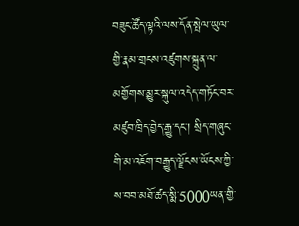བཟུང་ཚོད་ལྟའི་ལས་དོན་སྤེལ་ཡུལ་གྱི་རྣམ་གྲངས་འཛུགས་སྐྲུན་ལ་མགྱོགས་མྱུར་སྐུལ་འདེད་གཏོང་བར་མཛུབ་ཁྲིད་བྱེད་རྒྱུ་དང་། སྲིད་གཞུང་གི་མ་འཇོག་བརྒྱུད་ལྗོངས་ཡོངས་ཀྱི་ས་བབ་མཐོ་ཚད་སྨི་5000ཡན་གྱི་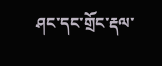ཤང་དང་གྲོང་རྡལ་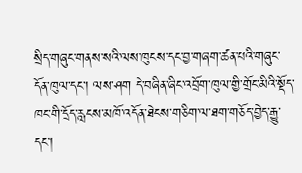སྲིད་གཞུང་གནས་སའི་ལས་ཁུངས་དང་བྱ་གཞག་ཚན་པའི་གཞུང་དོན་ཁུལ་དང་། ལས་ཤག དེ་བཞིན་ཞིང་འབྲོག་ཁུལ་གྱི་གྲོང་མིའི་སྡོད་ཁང་གི་དྲོད་རླངས་མཁོ་འདོན་ཐེངས་གཅིག་ལ་ཐག་གཅོད་བྱེད་རྒྱུ་དང་།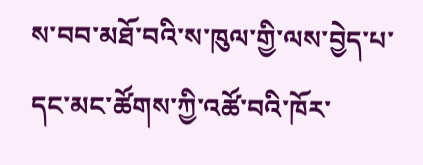ས་བབ་མཐོ་བའི་ས་ཁུལ་གྱི་ལས་བྱེད་པ་དང་མང་ཚོགས་ཀྱི་འཚོ་བའི་ཁོར་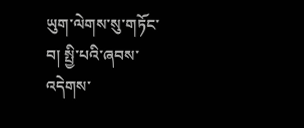ཡུག་ལེགས་སུ་གཏོང་བ། སྤྱི་པའི་ཞབས་འདེགས་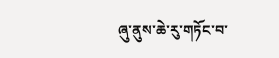ཞུ་ནུས་ཆེ་རུ་གཏོང་བ་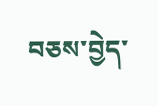བཅས་བྱེད་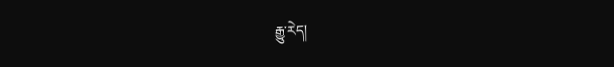རྒྱུ་རེད།